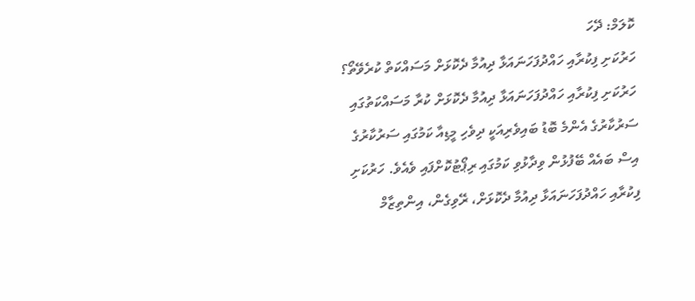ކޮލަމް: ދޭހަ
ހަރުކަށި ފިކުރާއި ހައްދުފަހަނައަޅާ ދިއުމާ ދެކޮޅަށް މަސައްކަތް ކުރެވޭތޯ؟
ހަރުކަށި ފިކުރާއި ހައްދުފަހަނައަޅާ ދިއުމާ ދެކޮޅަށް ކުރާ މަސައްކަތުގައި ސަރުކާރުގެ އެންމެ ބޮޑު ބައިވެރިއަކީ ދިވެހި މީޑިއާ ކަމުގައި ސަރުކާރުގެ އިސް ބައެއް ބޭފުޅުން ވިދާޅުވި ކަމުގައި ރިޕޯޓުކޮށްފައި ވެއެވެ. ހަރުކަށި ފިކުރާއި ހައްދުފަހަނައަޅާ ދިއުމާ ދެކޮޅަށް، ރޭވިގެން، އިންތިޒާމް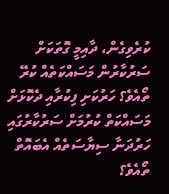ކުރެވިގެން، ދާއިމީ ގޮތަކަށް ސަރުކާރުން މަސައްކަތެއް ކުރޭ ތޯއެވެ؟ ހަރުކަށި ފިކުރާއި ދެކޮޅަށް މަސައްކަތް ކުރުމަށް ސަރުކާރުގައި ހަރުދަނާ ސިޔާސަތެއް އެބައޮތް ތޯއެވެ؟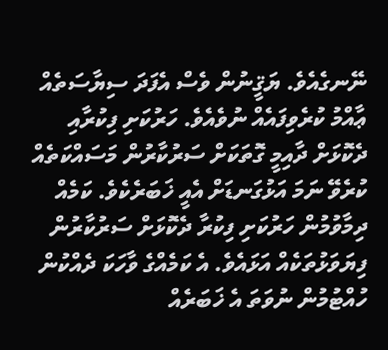ނޭނގެއެވެ. ޔަޤީނުން ވެސް އެފަދަ ސިޔާސަތެއް ޢާއްމު ކުރެވިފައެއް ނުވެއެވެ. ހަރުކަށި ފިކުރާއި ދެކޮޅަށް ދާއިމީ ގޮތަކަށް ސަރުކާރުން މަސައްކަތެއް ކުރެވޭ ނަމަ އަޅުގަނޑަށް އެއީ ޚަބަރެކެވެ. ކަމެއް ދިމާވުމުން ހަރުކަށި ފިކުރާ ދެކޮޅަށް ސަރުކާރުން ފިޔަވަޅުތަކެއް އަޅައެވެ. އެ ކަމެއްގެ ވާހަކަ ދެއްކުން ހުއްޓުމުން ނުވަތަ އެ ޚަބަރެއް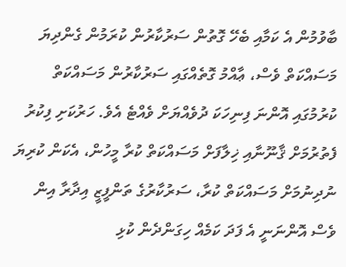ބާވުމުން އެ ކަމާއި ބެހޭ ގޮތުން ސަރުކާރުން ކުރަމުން ގެންދިޔަ މަސައްކަތް ވެސް، ޢާއްމު ގޮތެއްގައި ސަރުކާރުން މަސައްކަތް ކުރުމުގައި އޮންނަ ފިނިހަކަ ދުވެއްޔަށް ވެއްޓެ އެވެ. ހަރުކަށި ފިކުރު ފެތުރުމަށް ޤާނޫނާއި ޚިލާފަށް މަސައްކަތް ކުރާ މީހުން، އެކަން ކުރިޔަ ނުދިނުމަށް މަސައްކަތް ކުރާ، ސަރުކާރުގެ ތަންފީޒީ އިދާރާ އިން ވެސް އޮންނަނީ އެ ފަދަ ކަމެއް ހިގަންދެން ކުޅި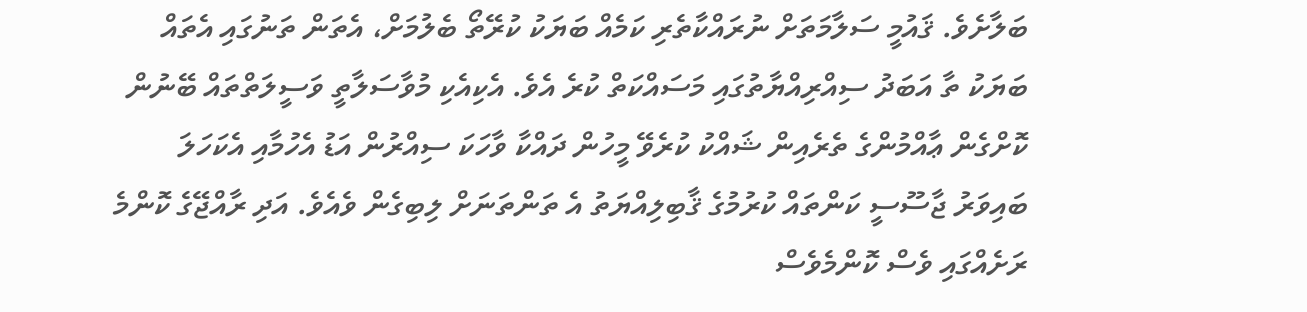ބަލާށެވެ. ޤައުމީ ސަލާމަތަށް ނުރައްކާތެރި ކަމެއް ބަޔަކު ކުރޭތޯ ބެލުމަށް، އެތަން ތަނުގައި އެތައް ބަޔަކު ތާ އަބަދު ސިއްރިއްޔާތުގައި މަސައްކަތް ކުރެ އެވެ. އެކިއެކި މުވާސަލާތީ ވަސީލަތްތައް ބޭނުން ކޮށްގެން ޢާއްމުންގެ ތެރެއިން ޝައްކު ކުރެވޭ މީހުން ދައްކާ ވާހަކަ ސިއްރުން އަޑު އެހުމާއި އެކަހަލަ ބައިވަރު ޖާސޫސީ ކަންތައް ކުރުމުގެ ޤާބިލިއްޔަތު އެ ތަންތަނަށް ލިބިގެން ވެއެވެ. އަދި ރާއްޖޭގެ ކޮންމެ ރަށެއްގައި ވެސް ކޮންމެވެސް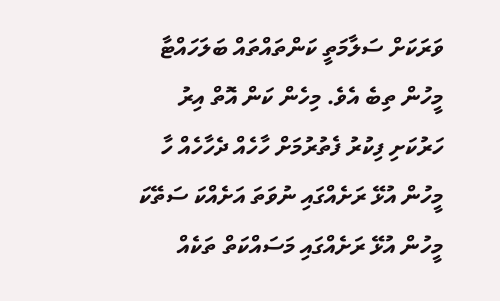ވަރަކަށް ސަލާމަތީ ކަންތައްތައް ބަލަހައްޓާ މީހުން ތިބެ އެވެ. މިހެން ކަން އޮތް އިރު ހަރުކަށި ފިކުރު ފެތުރުމަށް ހާހެއް ދެހާހެއް ހާ މީހުން އުޅޭ ރަށެއްގައި ނުވަތަ އަށެއްކަ ސަތޭކަ މީހުން އުޅޭ ރަށެއްގައި މަސައްކަތް ތަކެއް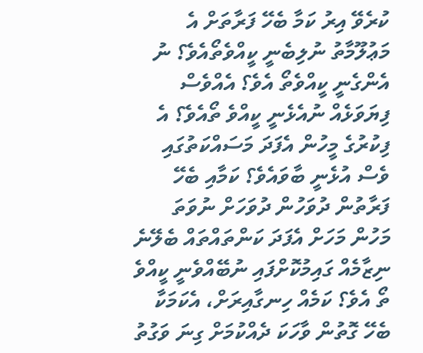ކުރެވޭ އިރު ކަމާ ބެހޭ ފަރާތަށް އެ މަޢުލޫމާތު ނުލިބެނީ ކީއްވެތޯއެވެ؟ ނު އެންގެނީ ކީއްވެތޯ އެވެ؟ އެއްވެސް ފިޔަވަޅެއް ނުއެޅެނީ ކީއްވެ ތޯއެވެ؟ އެ ފިކުރުގެ މީހުން އެފަދަ މަސައްކަތުގައި ވެސް އުޅެނީ ބާވައެވެ؟ ކަމާއި ބެހޭ ފަރާތުން ދުވަހުން ދުވަހަށް ނުވަތަ މަހުން މަހަށް އެފަދަ ކަންތައްތައް ބެލޭނެ ނިޒާމެއް ގައިމުކޮށްފައި ނުބޭއްވެނީ ކީއްވެ ތޯ އެވެ؟ ކަމެއް ހިނގާއިރަށް، އެކަމަކާ ބެހޭ ގޮތުން ވާހަކަ ދެއްކުމަށް ގިނަ ވަގުތު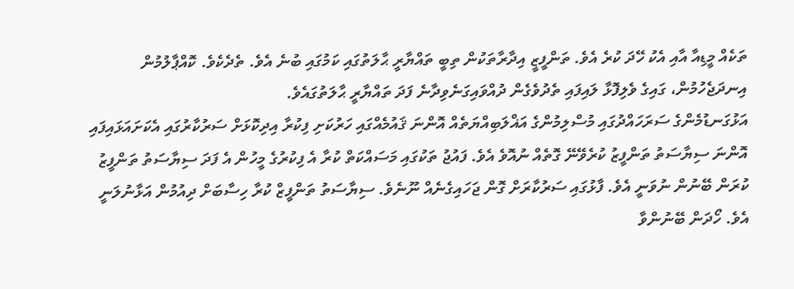ތަކެއް މީޑިއާ އާއި އެކު ހޭދަ ކުރެ އެވެ. ތަންފީޒީ އިދާރާތަކުން ތިބީ ތައްޔާރީ ޙާލަތުގައި ކަމުގައި ބުނެ އެވެ. ތެދެކެވެ. ކޮއްޕާލުމުން އިނދަޖެހުމުން، ގައިގެ ވެލިފޮޅާ ލައިފައި ތެދުވެގެން ދުއްވައިގަނެވިދާނެ ފަދަ ތައްޔާރީ ޙާލަތުގައެވެ.
އަޅުގަނޑުމެންގެ ސަރަހައްދުގައި މުސްލިމުންގެ އަޣްލަބިއްޔަތެއް އޮންނަ ޤައުމެއްގައި ހަރުކަށި ފިކުރާ އިދިކޮޅަށް ސަރުކާރުގައި އެކަށައަޅައިފައި އޮންނަ ސިޔާސަތު ތަންފީޒު ކުރެވޭނޭ ގޮތެއް ނުއޮވެ އެވެ. ފައުޖު ތަކުގައި މަސައްކަތް ކުރާ އެ ފިކުރުގެ މީހުން އެ ފަދަ ސިޔާސަތު ތަންފީޒު ކުރަން ބޭނުން ނުވަނީ އެވެ. ފާޅުގައި ސަރުކާރަށް ގޮން ޖަހައިގެނެއް ނޫނެވެ. ސިޔާސަތު ތަންފީޒް ކުރާ ހިސާބަށް ދިއުމުން އަޅާނުލަނީ އެވެ. ހޯދަން ބޭނުންވާ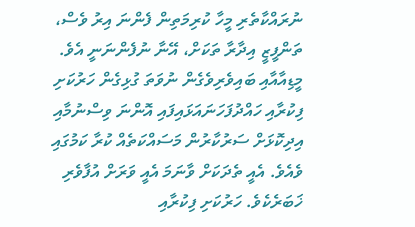ނުރައްކާތެރި މީހާ ކުރިމަތިން ފެންނަ އިރު ވެސް، ތަންފީޒީ އިދާރާ ތަކަށް، އޭނާ ނުފެންނަނީ އެވެ.
މީޑިއާއާއި ބައިވެރިވެގެން ނުވަތަ ގުޅިގެން ހަރުކަށި ފިކުރާއި ހައްދުފަހަނައަޅައިފައި އޮންނަ ވިސްނުމާއި އިދިކޮޅަށް ސަރުކާރުން މަސައްކަތެއް ކުރާ ކަމުގައި ވެއެވެ. އެއީ ތެދަކަށް ވާނަމަ އެއީ ވަރަށް އުފާވެރި ޚަބަރެކެވެ. ހަރުކަށި ފިކުރާއި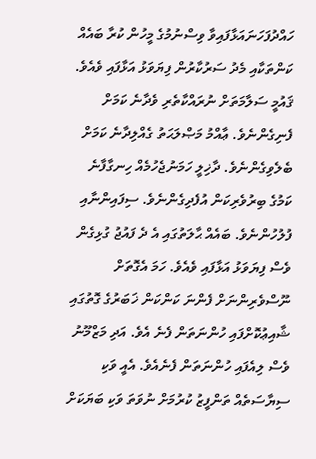ހައްދުފަހަނައަޅާފައިވާ ވިސްނުމުގެ މީހުން ކުރާ ބައެއް ކަންތަކާއި މެދު ސަރުކާރުން ފިޔަވަޅު އަޅާފައި ވެއެވެ. ޤައުމީ ސަލާމަތަށް ނުރައްކާތެރި ވެދާނެ ކަމަށް ފެނިގެންނެވެ. ޢާއްމު މަޞްލަޙަތު ގެއްލިދާނެ ކަމަށް ބެލެވިގެންނެވެ. ދާޚިލީ ހަމަނުޖެހުމެއް ހިނގާފާނެ ކަމުގެ ބިރުވެރިކަން އުފެދިގެންނެވެ. ސިފައިންނާއި ފުލުހުންނެވެ. ބައެއް ޙާލަތުގައި އެ ދެ ފައުޖު ގުޅިގެން ވެސް ފިޔަވަޅު އަޅާފައި ވެއެވެ. ހަމަ އެގޮތަށް ނޫސްވެރިންނަށް ފެންނަ ކަންކަން ޚަބަރުގެ ގޮތުގައި ޝާއިޢުކޮށްފައި ހުންނަތަން ފެނެ އެވެ. އަދި މަޒްމޫނު ވެސް ލިއެފައި ހުންނަތަން ފެނެއެވެ. އެއީ ވަކި ސިޔާސަތެއް ތަންފީޒު ކުރުމަށް ނުވަތަ ވަކި ބަޔަކަށް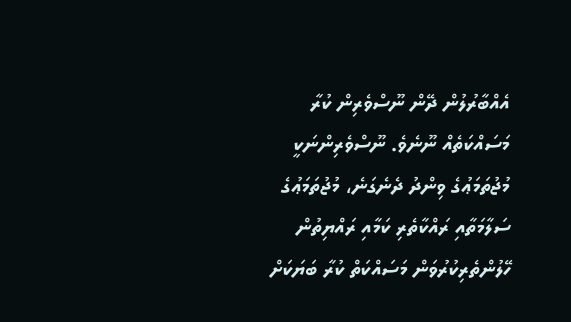އެއްބާރުލުން ދޭން ނޫސްވެރިން ކުރާ މަސައްކަތެއް ނޫނެވެ. ނޫސްވެރިންނަކީ މުޖުތަމަޢުގެ ވިންދު ދެނެގަނެ، މުޖުތަމަޢުގެ ސަލާމަތާއި ރައްކާތެރި ކަމާއި ރައްޔިތުން ހޭލުންތެރިކުރުވަން މަސައްކަތް ކުރާ ބަޔަކަށް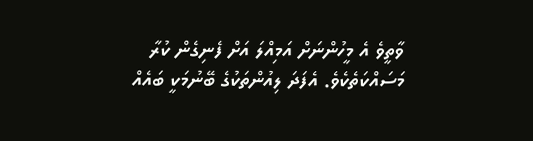ވާތީވެ އެ މީހުންނަށް އަމިއްލަ އަށް ފެނިގެން ކުރާ މަސައްކަތެކެވެ. އެފަދަ ލިއުންތަކުގެ ބޭނުމަކީ ބައެއް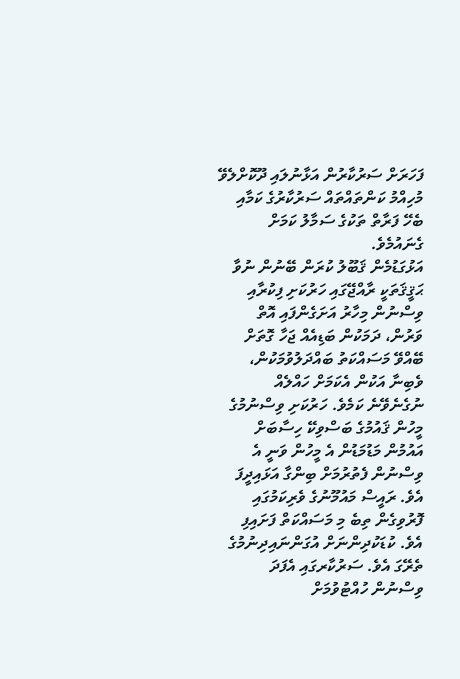ފަހަރަށް ސަރުކާރުން އަޅާނުލައި ދޫކޮށްލެވޭ މުހިއްމު ކަންތައްތައް ސަރުކާރުގެ ކަމާއި ބެހޭ ފަރާތް ތަކުގެ ސަމާލު ކަމަށް ގެނައުމެވެ.
އަޅުގަޑުމެން ޤަބޫލު ކުރަން ބޭނުން ނުވާ ޙަޤީޤަތަކީ ރާއްޖޭގައި ހަރުކަށި ފިކުރާއި ވިސްނުން މިހާރު އަށަގެންފައި އޮތް ވަރުން، ދަމަކުން ބަޑިއެއް ޖަހާ ގޮތަށް ބޭއްވޭ މަސައްކަތު ބައްދަލުވުމަކުން، ވެބިނާ އަކުން އެކަމަށް ހައްލެއް ނުގެނެވޭނެ ކަމެވެ. ހަރުކަށި ވިސްނުމުގެ މީހުން ޤައުމުގެ ބަސްވިކޭ ހިސާބަށް އައުމުން މަޑުމަޑުން އެ މީހުން ވަނީ އެ ވިސްނުން ފެތުރުމަށް ބިންގާ އަޅައިދީފަ އެވެ. ރައީސް މައުމޫނުގެ ވެރިކަމުގައި ފޮރުވިގެން ތިބެ މި މަސައްކަތް ފަށައިފި އެވެ. ކުޑަކުދިންނަށް އުގަންނައިދިނުމުގެ ތެރޭގަ އެވެ. ސަރުކާރގައި އެފަދަ ވިސްނުން ހުއްޓުވުމަށް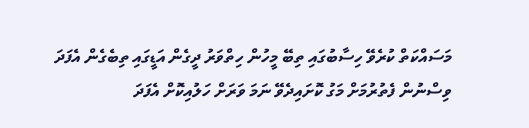މަސައްކަތް ކުރެވޭ ހިސާބުގައި ތިބޭ މީހުން ހިތްވަރު ދީގެން އަޑީގައި ތިބެގެން އެފަދަ ވިސްނުން ފެތުރުމަށް މަގު ކޮށައިދެވޭ ނަމަ ވަރަށް ހަލުއިކޮށް އެފަދަ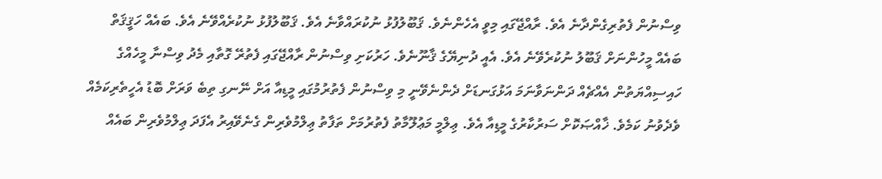ވިސްނުން ފެތުރިގެންދާނެ އެވެ. ރާއްޖޭގައި މިވީ އެހެންނެވެ. ޤަބޫލުފުޅު ނުކުރައްވާނެ އެވެ. ޤަބޫލުފުޅު ނުކުރެއްވޭނެ އެވެ. ބައެއް ހަޤީޤަތް ބައެއް މީހުންނަށް ޤަބޫލު ނުކުރެވޭނެ އެވެ. އެއީ ދުނިޔޭގެ ޤާނޫނެވެ. ހަރުކަށި ވިސްނުން ރާއްޖޭގައި ފެތުރޭ ގޮތާއި މެދު ވިސްނާ މީހެއްގެ ހައިސިއްޔަތުން އެއްޗެއް ދަންނަވާނަމަ އަޅުގަނޑަށް ދެންނެވޭނީ މި ވިސްނުން ފެތުރުމުގައި މީޑިއާ އަށް ނޭނގި ތިބެ ވަރަށް ބޮޑު އެހީތެރިކަމެއް ވެދެވުނު ކަމެވެ. ޚާއްޞަކޮށް ސަރުކާރުގެ މީޑިއާ އެވެ. ޢިލްމީ މަޢުލޫމާތު ފެތުރުމަށް ތަފާތު ޢިލްމުވެރިން ގެނެވޭއިރު އެފަދަ ޢިލްމުވެރިން ބައެއް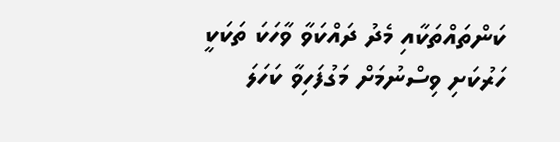ކަންތައްތަކާއި މެދު ދައްކަވާ ވާހަކަ ތަކަކީ ހަރުކަށި ވިސްނުމަށް މަގުފަހިވާ ކަހަލަ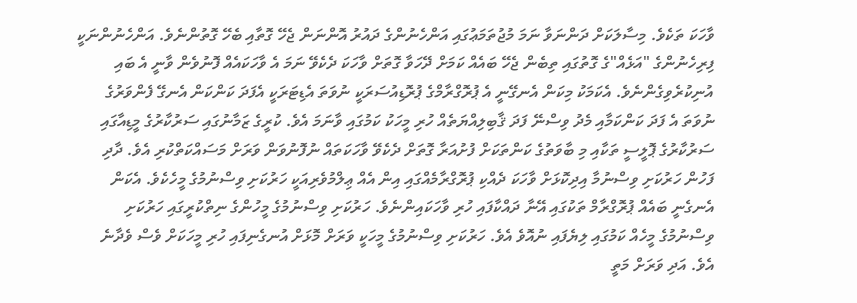ވާހަކަ ތަކެވެ. މިސާލަކަށް ދަންނަވާ ނަމަ މުޖުތަމަޢުގައި އަންހެނުންގެ ދައުރު އޮންނަން ޖެހޭ ގޮތާއި ބެހޭ ގޮތުންނެވެ. އަންހެނުންނަކީ ފިރިހެނުންގެ "އަޅެއް"ގެ ގޮތުގައި ތިބެން ޖެހޭ ބައެއް ކަމަށް ދޭހަވާ ގޮތަށް ވާހަކަ ދެކެވޭ ނަމަ އެ ވާހަކައެއް ފޮނުވެން ވާނީ އެ ބައި އުނިކުރެވިގެންނެވެ. އެކަމަކު މިކަން އެނގޭނީ އެ ޕުރޮގްރާމްގެ ޕުރޮޑިއުސަރަކީ ނުވަތަ އެޑިޓަރަކީ އެފަދަ ކަންކަން އެނގޭ ފެންވަރުގެ ނުވަތަ އެ ފަދަ ކަންކަމާއި މެދު ވިސްނޭ ފަދަ ޤާބިލިއްޔަތެއް ހުރި މީހަކު ކަމުގައި ވާނަމަ އެވެ. ކުރީގެ ޒަމާނުގައި ސަރުކާރުގެ މީޑިއާގައި ސަރުކާރުގެ ޕޮލީސީ ތަކާއި މި ބާވަތުގެ ކަންތަކަށް ފުށުއަރާ ގޮތަށް ދެކެވޭ ވާހަކަތައް ނުފޮނުވަން ވަރަށް މަސައްކަތްކުރި އެވެ. ދާދި ފަހުން ހަރުކަށި ވިސްނުމާ އިދިކޮޅަށް ވާހަކަ ދެއްކި ޕުރޮގްރާމެއްގައި އިން އެއް ޢިލްމުވެރިއަކީ ހަރުކަށި ވިސްނުމުގެ މީހެކެވެ. އެކަން އެނގެނީ ބައެއް ޕުރޮގްރާމް ތަކުގައި އޭނާ ދައްކާފައި ހުރި ވާހަކައިންނެވެ. ހަރުކަށި ވިސްނުމުގެ މީހުންގެ ނިތްކުރީގައި ހަރުކަށި ވިސްނުމުގެ މީހެއް ކަމުގައި ލިޔެފައި ނުއޮވެ އެވެ. ހަރުކަށި ވިސްނުމުގެ މީހަކީ ވަރަށް މޮޅަށް އުނގެނިފައި ހުރި މީހަކަށް ވެސް ވެދާނެ އެވެ. އަދި ވަރަށް މަތީ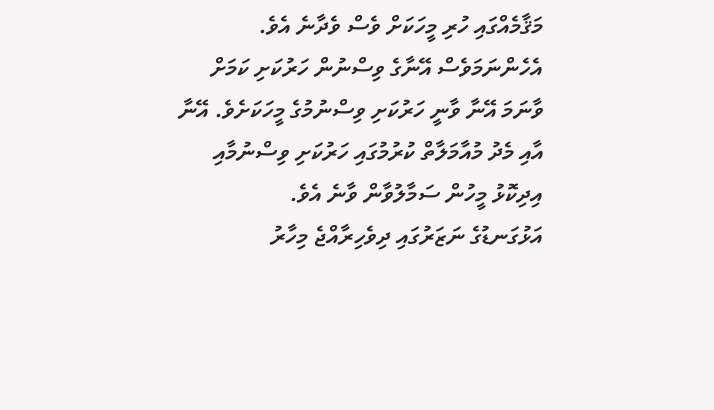މަޤާމެއްގައި ހުރި މީހަކަށް ވެސް ވެދާނެ އެވެ. އެހެންނަމަވެސް އޭނާގެ ވިސްނުން ހަރުކަށި ކަމަށް ވާނަމަ އޭނާ ވާނީ ހަރުކަށި ވިސްނުމުގެ މީހަކަށެވެ. އޭނާ އާއި މެދު މުއާމަލާތް ކުރުމުގައި ހަރުކަށި ވިސްނުމާއި އިދިކޮޅު މީހުން ސަމާލުވާން ވާނެ އެވެ.
އަޅުގަނޑުގެ ނަޒަރުގައި ދިވެހިރާއްޖެ މިހާރު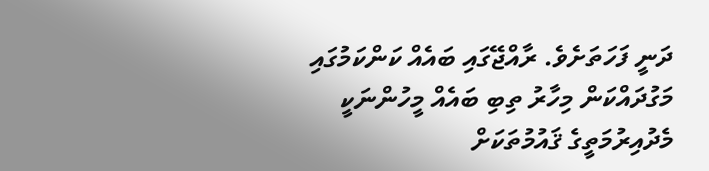ދަނީ ފަހަތަށެވެ. ރާއްޖޭގައި ބައެއް ކަންކަމުގައި މަގުދައްކަން މިހާރު ތިބި ބައެއް މީހުންނަކީ މެދުއިރުމަތީގެ ޤައުމުތަކަށް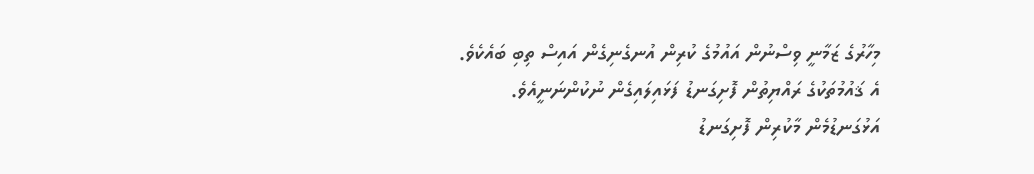މިހާރުގެ ޒަމާނީ ވިސްނުން އައުމުގެ ކުރިން އުނގެނިގެން އައިސް ތިބި ބައެކެވެ. އެ ޤައުމުތަކުގެ ރައްޔިތުން ފޮށިގަނޑު ފަޅައިލައިގެން ނުކުންނަނީއެވެ. އަޅުގަނޑުމެން މާކުރިން ފޮށިގަނޑު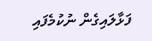ފަޅާލައިގެން ނުކުމެފައި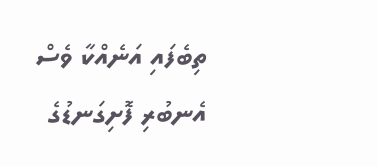ތިބެފައި އަނެއްކާ ވެސް އެނބުރި ފޮށިގަނޑުގެ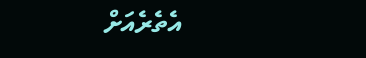އެތެރެއަށް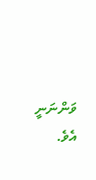ވަންނަނީ އެވެ.